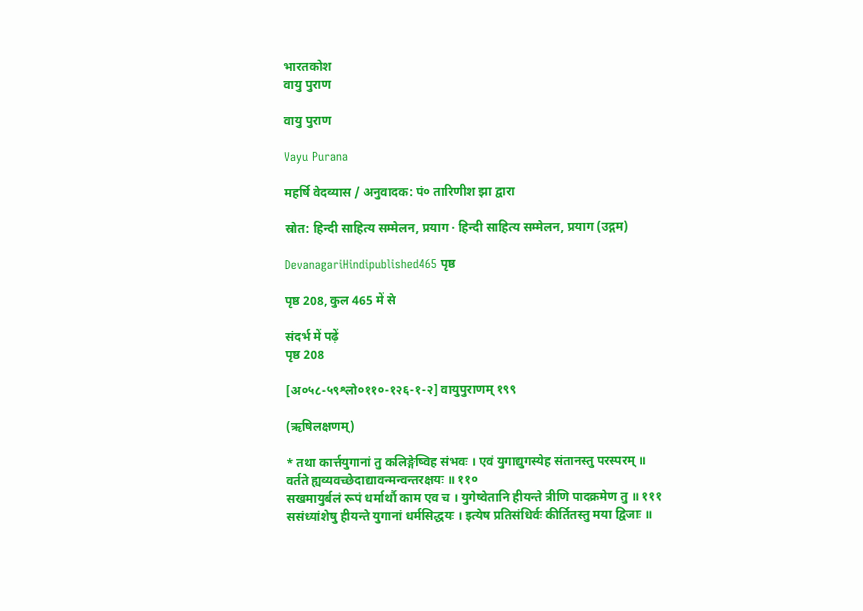भारतकोश
वायु पुराण

वायु पुराण

Vayu Purana

महर्षि वेदव्यास / अनुवादक: पं० तारिणीश झा द्वारा

स्रोत: हिन्दी साहित्य सम्मेलन, प्रयाग · हिन्दी साहित्य सम्मेलन, प्रयाग (उद्गम)

DevanagariHindipublished465 पृष्ठ

पृष्ठ 208, कुल 465 में से

संदर्भ में पढ़ें
पृष्ठ 208

[अ०५८-५९श्लो०११०-१२६-१-२] वायुपुराणम् १९९

(ऋषिलक्षणम्)

* तथा कार्त्तयुगानां तु कलिङ्गेष्विह संभवः । एवं युगाद्युगस्येह संतानस्तु परस्परम् ॥
वर्तते ह्यव्यवच्छेदाद्यावन्मन्वन्तरक्षयः ॥ ११०
सखमायुर्बलं रूपं धर्मार्थौ काम एव च । युगेष्वेतानि हीयन्ते त्रीणि पादक्रमेण तु ॥ १११
ससंध्यांशेषु हीयन्ते युगानां धर्मसिद्धयः । इत्येष प्रतिसंधिर्वः कीर्तितस्तु मया द्विजाः ॥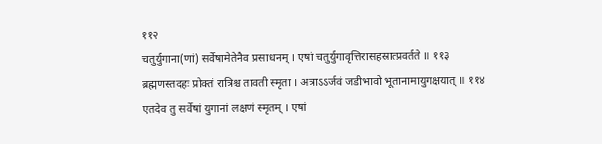११२
चतुर्युगाना(णां) सर्वेषामेतेनैव प्रसाधनम् । एषां चतुर्युगावृत्तिरासहस्रात्प्रवर्तते ॥ ११३
ब्रह्मणस्तदहः प्रोक्तं रात्रिश्च तावती स्मृता । अत्राऽऽर्जवं जडीभावो भूतानामायुगक्षयात् ॥ ११४
एतदेव तु सर्वेषां युगानां लक्षणं स्मृतम् । एषां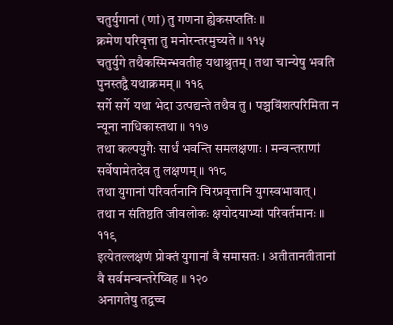चतुर्युगानां (णां) तु गणना ह्येकसप्ततिः ॥
क्रमेण परिवृत्ता तु मनोरन्तरमुच्यते ॥ ११५
चतुर्युगे तथैकस्मिन्भवतीह यथाश्रुतम् । तथा चान्येषु भवति पुनस्तद्वै यथाक्रमम् ॥ ११६
सर्गे सर्गे यथा भेदा उत्पद्यन्ते तथैव तु । पञ्चविंशत्परिमिता न न्यूना नाधिकास्तथा ॥ ११७
तथा कल्पयुगैः सार्धं भवन्ति समलक्षणाः । मन्वन्तराणां सर्वेषामेतदेव तु लक्षणम् ॥ ११८
तथा युगानां परिवर्तनानि चिरप्रवृत्तानि युगस्वभावात् ।
तथा न संतिष्ठति जीवलोकः क्षयोदयाभ्यां परिवर्तमानः ॥ ११९
इत्येतल्लक्षणं प्रोक्तं युगानां वै समासतः । अतीतानतीतानां वै सर्वमन्वन्तरेष्विह ॥ १२०
अनागतेषु तद्वच्च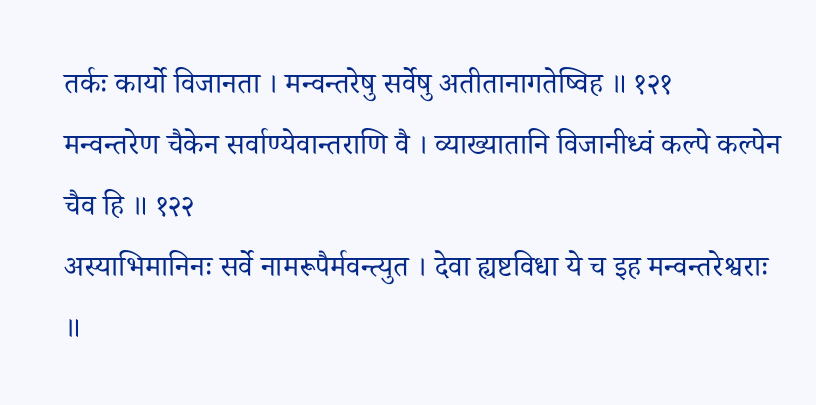तर्कः कार्यो विजानता । मन्वन्तरेषु सर्वेषु अतीतानागतेष्विह ॥ १२१
मन्वन्तरेण चैकेन सर्वाण्येवान्तराणि वै । व्याख्यातानि विजानीध्वं कल्पे कल्पेन चैव हि ॥ १२२
अस्याभिमानिनः सर्वे नामरूपैर्मवन्त्युत । देवा ह्यष्टविधा ये च इह मन्वन्तरेश्वराः ॥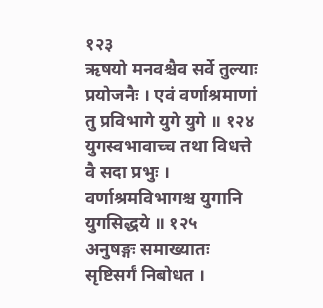१२३
ऋषयो मनवश्चैव सर्वे तुल्याः प्रयोजनैः । एवं वर्णाश्रमाणां तु प्रविभागे युगे युगे ॥ १२४
युगस्वभावाच्च तथा विधत्ते वै सदा प्रभुः । वर्णाश्रमविभागश्च युगानि युगसिद्धये ॥ १२५
अनुषङ्गः समाख्यातः सृष्टिसर्गं निबोधत ।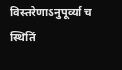विस्तरेणाऽनुपूर्व्या च स्थितिं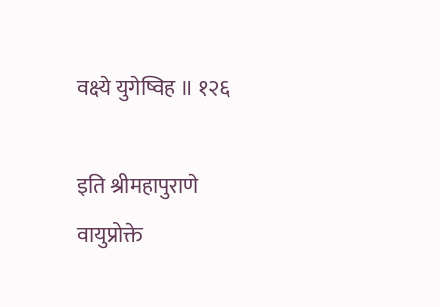वक्ष्ये युगेष्विह ॥ १२६

इति श्रीमहापुराणे वायुप्रोक्ते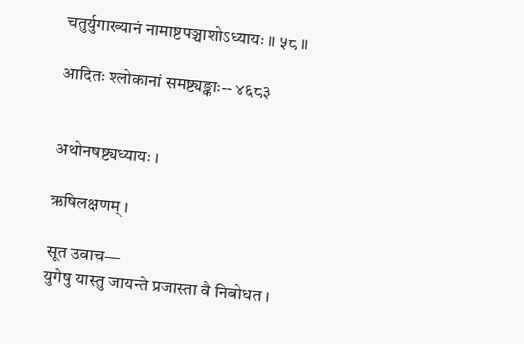चतुर्युगाख्यानं नामाष्टपञ्चाशोऽध्यायः ॥ ५८ ॥

आदितः श्लोकानां समष्ट्यङ्काः-- ४६८३


अथोनषष्ट्यध्यायः ।

ऋषिलक्षणम् ।

सूत उवाच—
युगेषु यास्तु जायन्ते प्रजास्ता वै निबोधत ।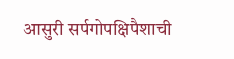आसुरी सर्पगोपक्षिपैशाची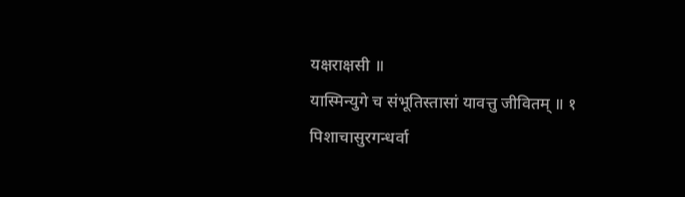यक्षराक्षसी ॥
यास्मिन्युगे च संभूतिस्तासां यावत्तु जीवितम् ॥ १
पिशाचासुरगन्धर्वा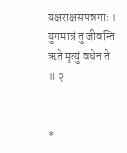यक्षराक्षसपन्नगाः । युगमात्रं तु जीवन्ति ऋते मृत्युं वधेन ते ॥ २


*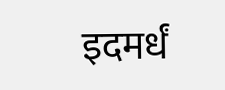इदमर्धं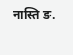नास्ति ङ.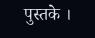पुस्तके ।